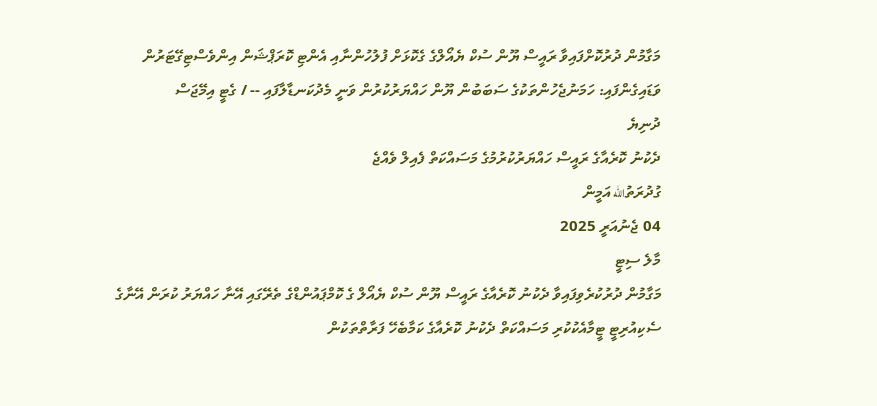މަގާމުން ދުރުކޮށްފައިވާ ރައީސް ޔޫން ސުކް ޔެއޯލްގެ ގެކޮޅަށް ފުލުހުންނާއި އެންޓި ކޮރަޕްޝަން އިންވެސްޓިގޭޓަރުން ވަޑައިގެންފައި: ހަމަނުޖެހުންތަކުގެ ސަބަބުން ޔޫން ހައްޔަރުކުރުން ވަނީ މެދުކަނޑާލާފައި -- / ގެޓީ އިމޭޖަސް
ދުނިޔެ
ދެކުނު ކޮރެއާގެ ރައީސް ހައްޔަރުކުރުމުގެ މަސައްކަތް ފެއިލް ވެއްޖެ
ގުދުރަތުالله އަމީން
04 ޖެނުއަރީ 2025
މާލެ ސިޓީ
މަގާމުން ދުރުކުރެވިފައިވާ ދެކުނު ކޮރެއާގެ ރައީސް ޔޫން ސުކް ޔެއޯލް ގެ ކޮމްޕައުންޑްގެ ތެރޭގައި އޭނާ ހައްޔަރު ކުރަން އޭނާގެ ސެކިއުރިޓީ ޓީމާއެކުކުރި މަސައްކަތް ދެކުނު ކޮރެއާގެ ކަމާބެހޭ ފަރާތްތަކުން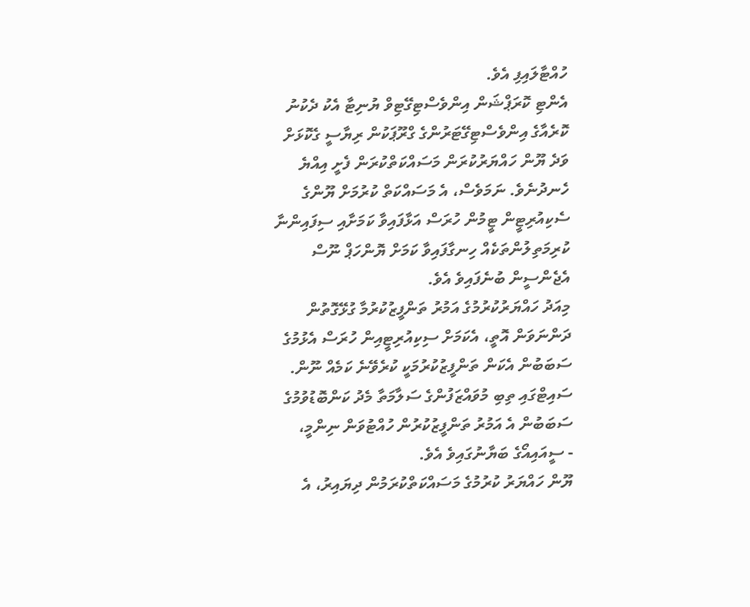ހުއްޓާލައިފި އެވެ.
އެންޓި ކޮރަޕްޝަން އިންވެސްޓިގޭޓިވް ޔުނިޓާ އެކު ދެކުނު ކޮރެއާގެ އިންވެސްޓިގޭޓަރުންގެ ގްރޫޕަކުން ރިޔާސީ ގެކޮޅަށް ވަދެ ޔޫން ހައްޔަރުކުރަން މަސައްކަތްކުރަން ފެށީ އިއްޔެ ހެނދުނެވެ. ނަމަވެސް، އެ މަސައްކަތް ކުރުމަށް ޔޫންގެ ސެކިއުރިޓީން ޓީމުން ހުރަސް އަޅާފައިވާ ކަމަށާއި ސިފައިންނާ ކުރިމަތިލުންތަކެއް ހިނގާފައިވާ ކަމަށް ޔޮންހަޕް ނޫސް އެޖެންސީން ބުނެފައިވެ އެވެ.
މިއަދު ހައްޔަރުކުރުމުގެ އަމުރު ތަންފީޒުކުރުމާ ގުޅޭގޮތުން ދަންނަވަން އޮތީ، އެކަމަށް ސިކިއުރިޓީއިން ހުރަސް އެޅުމުގެ ސަބަބުން އެކަން ތަންފީޒުކުރުމަކީ ކުރެވޭނެ ކަމެއް ނޫން. ސައިޓްގައި ތިބި މުވައްޒަފުންގެ ސަލާމަތާ މެދު ކަންބޮޑުވުމުގެ ސަބަބުން އެ އަމުރު ތަންފީޒުކުރުން ހުއްޓުވަން ނިންމީ،
- ސީއައިއޯގެ ބަޔާނުގައިވެ އެވެ.
ޔޫން ހައްޔަރު ކުރުމުގެ މަސައްކަތްކުރަމުން ދިޔައިރު، އެ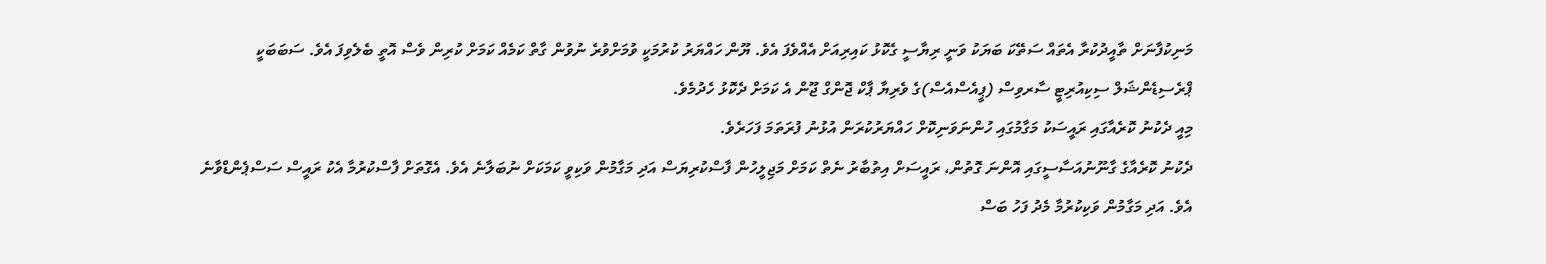މަނިކުފާނަށް ތާއީދުކުރާ އެތައް ސަތޭކަ ބަޔަކު ވަނީ ރިޔާސީ ގެކޮޅު ކައިރިއަށް އެއްވެފަ އެވެ. ޔޫން ހައްޔަރު ކުރުމަކީ ވުމަށްވުރެ ނުވުން ގާތް ކަމެއް ކަމަށް ކުރިން ވެސް އޮތީ ބެލެވިފަ އެވެ. ސަބަބަކީ ޕްރެސިޑެންޝަލް ސިކިއުރިޓީ ސާރވިސް (ޕީއެސްއެސް)ގެ ވެރިޔާ ޕާކް ޖޮންގް ޖޫން އެ ކަމަށް ދެކޮޅު ހެދުމެވެ.
މިއީ ދެކުނު ކޮރެއާގައި ރައީސަކު މަގާމުގައި ހުންނަވަނިކޮށް ހައްޔަރުކުރަން އުޅުނު ފުރަތަމަ ފަހަރެވެ.
ދެކުނު ކޮރެއާގެ ގާނޫނުއަސާސީގައި އޮންނަ ގޮތުން، ރައީސަށް އިތުބާރު ނެތް ކަމަށް މަޖިލީހުން ފާސްކުރިޔަސް އަދި މަގާމުން ވަކިވީ ކަމަކަށް ނުބަލާނެ އެވެ. އެގޮތަށް ފާސްކުރުމާ އެކު ރައީސް ސަސްޕެންޑްވާނެ އެވެ. އަދި މަގާމުން ވަކިކުރުމާ މެދު ފަހު ބަސް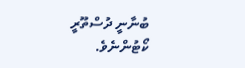ބުނާނީ ދުސްތޫރީ ކޯޓުންނެވެ.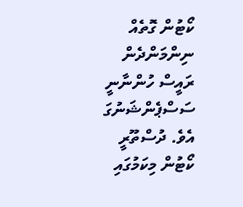ކޯޓުން ގޮތެއް ނިންމަންދެން ރައީސް ހުންނާނީ ސަސްޕެންޝަނުގަ އެވެ. ދުސްތޫރީ ކޯޓުން މިކަމުގައި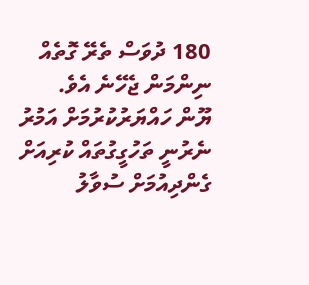180 ދުވަސް ތެރޭ ގޮތެއް ނިންމަން ޖެހޭނެ އެވެ.
ޔޫން ހައްޔަރުކުރުމަށް އަމުރު ނެރުނީ ތަހުގީގުތައް ކުރިއަށް ގެންދިއުމަށް ސުވާލު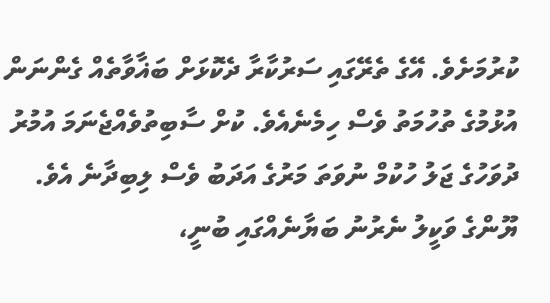ކުރުމަށެވެ. އޭގެ ތެރޭގައި ސަރުކާރާ ދެކޮޅަށް ބަޣާވާތެއް ގެންނަން އުޅުމުގެ ތުހުމަތު ވެސް ހިމެނެއެވެ. ކުށް ސާބިތުވެއްޖެނަމަ އުމުރު ދުވަހުގެ ޖަލު ހުކުމް ނުވަތަ މަރުގެ އަދަބު ވެސް ލިބިދާނެ އެވެ.
ޔޫންގެ ވަކީލު ނެރުނު ބަޔާނެއްގައި ބުނީ،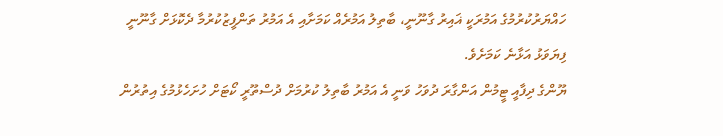ހައްޔަރުކުރުމުގެ އަމުރަކީ ޣައިރު ގާނޫނީ، ބާތިލު އަމުރެއް ކަމަށާއި އެ އަމުރު ތަންފީޒުކުރުމާ ދެކޮޅަށް ގާނޫނީ ފިޔަވަޅު އަޅާނެ ކަމަށެވެ.
ޔޫންގެ ދިފާއީ ޓީމުން އަންގާރަ ދުވަހު ވަނީ އެ އަމުރު ބާތިލު ކުރުމަށް ދުސްތޫރީ ކޯޓަށް ހުށަހެޅުމުގެ އިތުރުން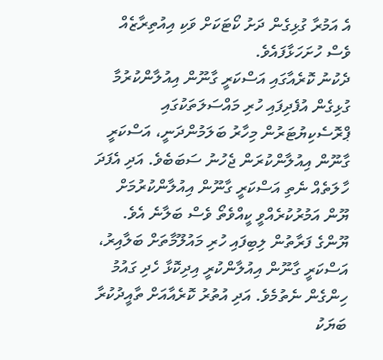އެ އަމުރާ ގުޅިގެން ދަށު ކޯޓަކަށް ވަކި އިއުތިރާޒެއް ވެސް ހުށަހަޅާފައެވެ.
ދެކުނު ކޮރެއާގައި އަސްކަރީ ގާނޫން އިއުލާންކުރުމާ ގުޅިގެން އުފެދިފައި ހުރި މައްސަލަތަކުގައި ޕްރޮސެކިޔުޓަރުން މިހާރު ބަލަމުންދަނީ، އަސްކަރީ ގާނޫން އިއުލާންކުރަން ޖެހުނު ސަބަބެވެ. އަދި އެފަދަ ހާލަތެއް ނެތި އަސްކަރީ ގާނޫން އިއުލާންކުރުމަށް ޔޫން އަމުރުކުރެއްވީ ކީއްވެތޯ ވެސް ބަލާނެ އެވެ.
ޔޫންގެ ފަރާތުން ލިބިފައި ހުރި މައުލޫމާތަށް ބަލާއިރު، އަސްކަރީ ގާނޫން އިއުލާންކުރީ އިދިކޮޅާ ހެދި ގައުމު ހިންގެން ނެތުމެވެ. އަދި އުތުރު ކޮރެއާއަށް ތާއީދުކުރާ ބަޔަކު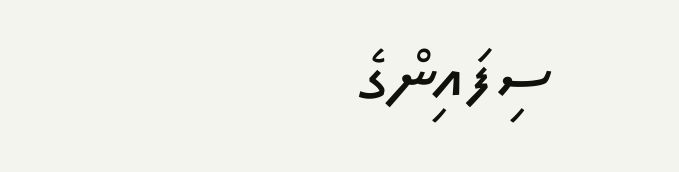ސިފައިންގެ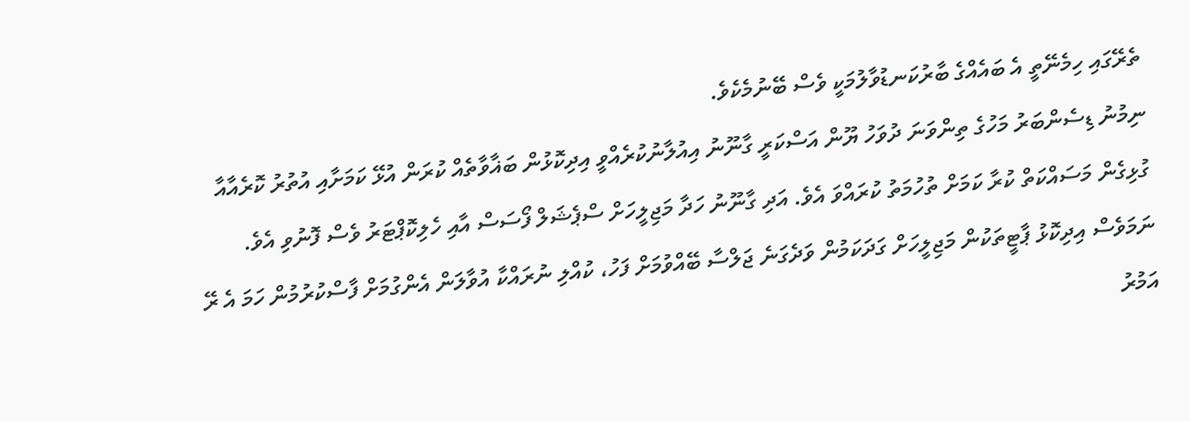ތެރޭގައި ހިމެނޭތީ އެ ބައެއްގެ ބާރުކަނޑުވާލުމަކީ ވެސް ބޭނުމެކެވެ.
ނިމުނު ޑިސެންބަރު މަހުގެ ތިންވަނަ ދުވަހު ޔޫން އަސްކަރީ ގާނޫނު އިއުލާނުކުރެއްވީ އިދިކޮޅުން ބަޣާވާތެއް ކުރަން އުޅޭ ކަމަށާއި އުތުރު ކޮރެއާއާ ގުޅިގެން މަސައްކަތް ކުރާ ކަމަށް ތުހުމަތު ކުރައްވަ އެވެ. އަދި ގާނޫނު ހަދާ މަޖިލީހަށް ސްޕެޝަލް ފޯސަސް އާއި ހެލިކޮޕްޓަރު ވެސް ފޮނުވި އެވެ. ނަމަވެސް އިދިކޮޅު ޕާޓީތަކުން މަޖިލީހަށް ގަދަކަމުން ވަދެގަނެ ޖަލްސާ ބޭއްވުމަށް ފަހު، ކުއްލި ނުރައްކާ އުވާލަން އެންގުމަށް ފާސްކުރުމުން ހަމަ އެ ރޭ އަމުރު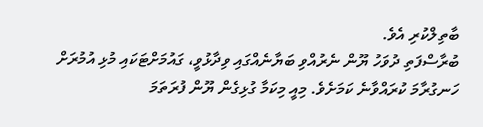ބާތިލްކުރި އެވެ.
ބުރާސްފަތި ދުވަހު ޔޫން ނެރުއްވި ބަޔާނެއްގައި ވިދާޅުވީ، ގައުމަށްޓަކައި މުޅި އުމުރަށް ހަނގުރާމަ ކުރައްވާނެ ކަމަށެވެ. މިއީ މިކަމާ ގުޅިގެން ޔޫން ފުރަތަމަ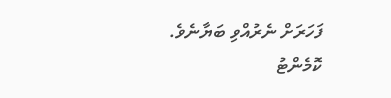ފަހަރަށް ނެރުއްވި ބަޔާނެވެ.
ކޮމެންޓު